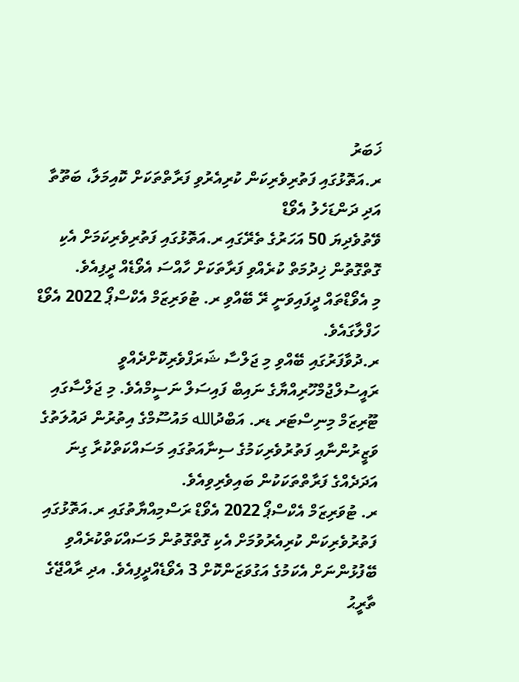ޚަބަރު
ރ.އަތޮޅުގައި ފަތުރިވެރިކަން ކުރިއެރުވި ފަރާތްތަކަށް ކޮއިމަލާ، ބަތޫތާ އަދި ދަންޑަހެލު އެވޯޑް
ވޭތުވެދިޔަ 50 އަހަރުގެ ތެރޭގައި ރ.އަތޮޅުގައި ފަތުރިވެރިކަމަށް އެކި ގޮތްގޮތުން ޚިދުމަތް ކުރެއްވި ފަރާތަކަށް ހާއްސަ އެވޯޑެއް ދީފިއެވެ.
މި އެވޯޑްތައް ދީފައިވަނީ ރޭ ބޭއްވި ރ. ޓުވަރިޒަމް އެކްސްޕޯ 2022 އެވޯޑް ހަފްލާގައެވެ.
ރ.ދުވާފަރުގައި ބޭއްވި މި ޖަލްސާ ޝަރަފްވެރިކޮށްދެއްވީ ރައީސުލްޖުމްހޫރިއްޔާގެ ނައިބް ފައިސަލް ނަސީމްއެވެ. މި ޖަލްސާގައި ޓޫރިޒަމް މިނިސްޓަރ ޑރ. އަބްދުالله މައުސޫމްގެ އިތުރުން ދައުލަތުގެ ވަޒީރުންނާއި ފަތުރުވެރިކަމުގެ ސިނާއަތުގައި މަސައްކަތްކުރާ ގިނަ އަދަދެއްގެ ފަރާތްތަކަކުން ބައިވެރިވިއެވެ.
ރ. ޓުވަރިޒަމް އެކްސްޕޯ 2022 އެވޯޑް ރަސްމިއްޔާތުގައި ރ.އަތޮޅުގައި ފަތުރުވެރިކަން ކުރިއެރުވުމަށް އެކި ގޮތްގޮތުން މަސައްކަތްކުރެއްވި ބޭފުޅުންނަށް އެކަމުގެ އަގުވަޒަންކޮށް 3 އެވޯޑެއްދީފިއެވެ. އދި ރާއްޖޭގެ ތާރީޙު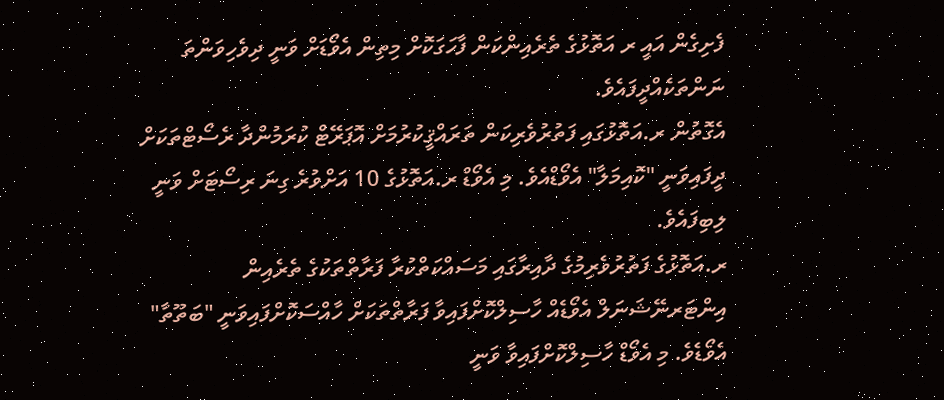ފެށިގެން އައީ ރ އަތޮޅުގެ ތެރެއިންކަން ފާހަގަކޮށް މިތިން އެވޯޑަށް ވަނީ ދިވެހިވަންތަ ނަންތަކެއްދީފައެވެ.
އެގޮތުން ރ.އަތޮޅުގައި ފަތުރުވެރިކަން ތަރައްޤީކުރުމަށް އޮޕަރޭޓް ކުރަމުންދާ ރެސޯޓްތަކަށް ދީފައިވަނީ "ކޮއިމަލާ" އެވޯޑްއެވެ. މި އެވޯޑް ރ.އަތޮޅުގެ 10 އަށްވުރެ ގިނަ ރިސޯޓަށް ވަނީ ލިބިފައެވެ.
ރ.އަތޮޅުގެ ފަތުރުވެރިމުގެ ދާއިރާގައި މަސައްކަތްކުރާ ފަރާތްތަކުގެ ތެރެއިން އިންޓަރނޭޝަނަލް އެވޯޑެއް ހާސިލްކޮށްފައިވާ ފަރާތްތަކަށް ހާއްސަކޮށްފައިވަނީ "ބަތޫތާ" އެވޯޑެވެ. މި އެވޯޑް ހާސިލްކޮށްފައިވާ ވަނީ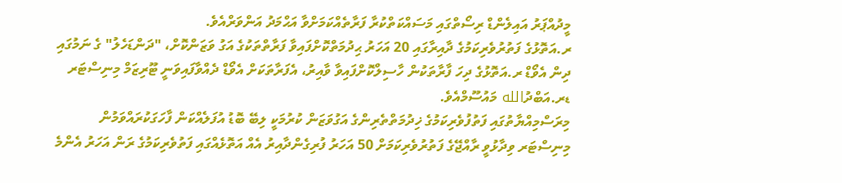މީދުއްޕަރު އައިލެންޑް ރިސޯތްގައި މަސައްކަތްކުރާ ފަރާތެއްކަމަށްވާ އަޙްމަދު އަންވަރްއެވެ.
ރ.އަތޮޅުގެ ފަތުރުވެރިކަމުގެ ދާއިރާގައި 20 އަހަރު ޙިދުމަތްކޮށްފައިވާ ފަރާތްތަކުގެ އަގު ވަޒަންކޮށް، "ދަންޑަހެލު" ގެ ނަމުގައި ދިން އެވޯޑް ރ.އަތޮޅުގެ ދިހަ ފާރާތަކުން ހާސިލްކޮށްފައިވާ ވާއިރު، އެފަރާތަކަށް އެވޯޑް ދެއްވާފައިވަނީ ޓޫރިޒަމް މިނިސްޓަރ ޑރ.އަބްދުالله މައުސޫމްއެވެ.
މިރަސްމިއްޔާތުގައި ފަތުފުވެރިކަމުގެ ޚިދުމަތްތެރިންގެ އަގުވަޒަން ކުރުމަކީ ލިބޭ ބޮޑު އުފަލެއްކަން ފާހަގަކުރައްވަމުން މިނިސްޓަރ ވިދާޅުވީ ރާއްޖޭގެ ފަތުރުވެރިކަމަށް 50 އަހަރު ފުރިގެންދާއިރު އެއް އަތޮޅެއްގައި ފަތުވެރިކަމުގެ ރަން އަހަރު އެންމެ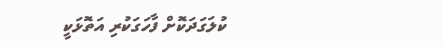ކުލަގަދަކޮށް ފާހަގަކުރި އަތޮޅަކީ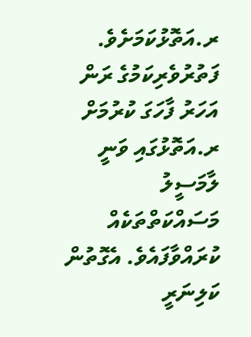ރ.އަތޮޅުކަމަށެވެ.
ފަތުރުވެރިކަމުގެ ރަން އަހަރު ފާހަގަ ކުރުމަށް ރ.އަތޮޅުގައި ވަނީ ލާމަސީލު މަސައްކަތްތަކެއް ކުރައްވާފައެވެ. އެގޮތުން ކަލިނަރީ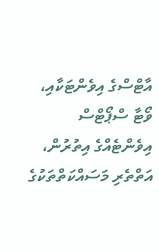އާޓްސްގެ އިވެންޓަކާއި، ވޯޓާ ސްޕޯޓްސް އިވެންޓެއްގެ އިތުރުން، އަތްތެރި މަސައްކަތްތަކުގެ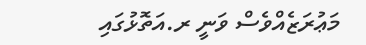މަޢުރަޒެއްވެސް ވަނީ ރ.އަތޮޅުގައި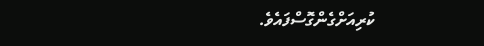ކުރިއަށްގެންގޮސްފައެވެ.